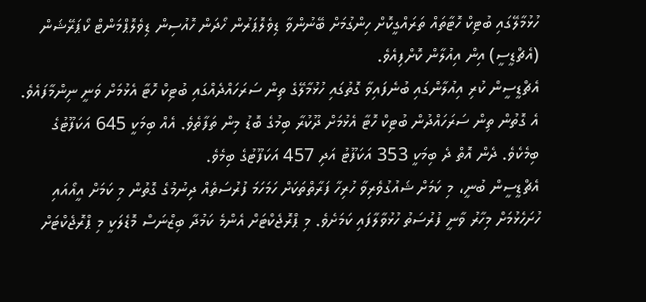ހުޅުމާލޭގައި ބުޓިކް ހޮޓާތައް ތަރައްގީކޮށް ހިންގުމަށް ބޭނުންވާ ޑިވެލޮޕަރުން ހޯދަން ހޮއުސިން ޑިވެލޮޕްމަންޓް ކޯޕަރޭޝަން (އެޗްޑީސީ) އިން އިއުލާން ކޮށްފިއެވެ.
އެޗްޑީސީން ކުރި އިއުލާންގައި ބުނެފައިވާ ގޮތުގައި ހުޅުމާލޭގެ ތިން ސަރަހައްދެއްގައި ބުޓިކް ހޮޓާ އެޅުމަށް ވަނީ ނިންމާފައެވެ. އެ ގޮތުން ތިން ސަރަހައްދުން ބުޓިކް ހޮޓާ އެޅުމަށް ދޫކުރާ ބިމުގެ ބޮޑު މިން ތަފާތެވެ. އެއް ބިމަކީ 645 އަކަފޫޓުގެ ބިމެކެވެ. ދެން އޮތް ދެ ބިމަކީ 353 އަކަފޫޓު އަދި 457 އަކަފޫޓުގެ ބިމެވެ.
އެޗްޑީސީން ބުނީ، މި ކަމަށް ޝައުގުވެރިވާ ހުރިހާ ފަރާތްތަކަށް ހަމަހަމަ ފުރުސަތެއް ދިނުމުގެ ގޮތުން މި ކަމަށް އީއޯއައި ހުށަހެޅުމަށް މިހާރު ވާނީ ފުރުސަތު ހުޅުވާލާފައި ކަމަށެވެ. މި ޕްރޮޖެކްޓަށް އެންމެ ކަމުދާ ބިޒްނަސް މޮޑެލަކީ މި ޕްރޮޖެކްޓަށް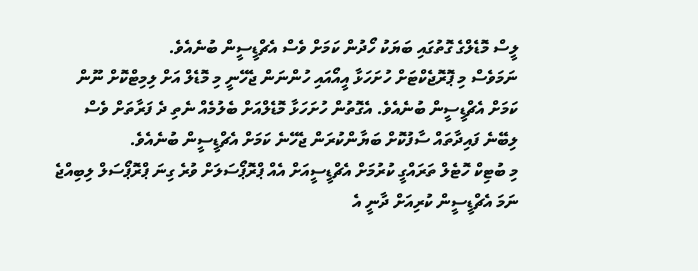ލީސް މޮޑެލްގެ ގޮތުގައި ބަޔަކު ހޯދުން ކަމަށް ވެސް އެޗްޑީސީން ބުނެއެވެ.
ނަމަވެސް މި ޕޮރޮޖެކްޓަށް ހުށަހަޅާ އީއޯއައި ހުންނަން ޖެހޭނީ މި މޮޑެލް އަށް ލިމިޓްކޮށް ނޫން ކަމަށް އެޗްޑީސީން ބުނެއެވެ. އެގޮތުން ހުށަހަޅާ މޮޑެލްއަށް ބެލުމެއް ނެތި ދެ ފަރާތަށް ވެސް ލިބޭނެ ފައިދާތައް ސާފުކޮށް ބަޔާންކުރަން ޖެހޭނެ ކަމަށް އެޗްޑީސީން ބުނެއެވެ.
މި ބުޓިކް ހޮޓެލް ތަރައްގީ ކުރުމަށް އެޗްޑީސީއަށް އެއް ޕްރޮޕޯސަލަށް ވުރެ ގިނަ ޕްރޮޕޯސަލް ލިބިއްޖެ ނަމަ އެޗްޑީސީން ކުރިއަށް ދާނީ އެ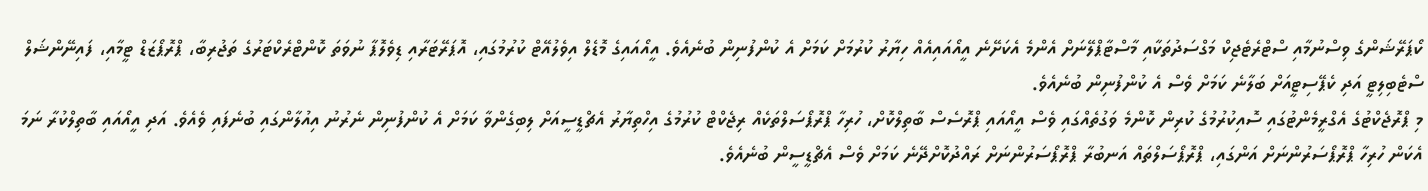ކޯޕަރޭޝަންގެ ވިސްނުމާއި ސްޓްރެޓެޖިކް މަގްސަދުތަކާއި މާސްޓާޕްލޭނަށް އެންމެ އެކަށޭނެ އީއޯއައިއެއް ހިޔާރު ކުރުމަށް ކަމަށް އެ ކުންފުނިން ބުނެއެވެ. އީއޯއައިގެ މޮޑެލް އިވެލުއޭޓް ކުރުމުގައި، އޮޕަރޭޓަރާއި ޑިވެލޮޕާ ނުވަތަ ކޮންޓްރެކްޓަރުގެ ތަޖުރިބާ، ޕްރޮޕޯޒަޑް ޓީމާއި، ފައިނޭންޝަލް ސްޓެބިލިޓީ އަދި ކެޕޭސިޓީއަށް ބަލާނެ ކަމަށް ވެސް އެ ކުންފުނިން ބުނެއެވެ.
މި ޕްރޮޖެކްޓުގެ އެގްރީމެންޓުގައި ސޮއިކުރުމުގެ ކުރިން ކޮންމެ ވަގުތެއްގައި ވެސް އީއޯއައި ޕްރޮސެސް ބާތިލްކޮށް، ހުރިހާ ޕްރޮޕޯސަލްތަކެއް ރިޖެކްޓް ކުރުމުގެ އިހްތިޔާރު އެޗްޑީސީއަށް ލިބިގެންވާ ކަމަށް އެ ކުންފުނިން ނެރުނު އިއުލާންގައި ބުނެފައި ވެއެވެ. އަދި އީއޯއައި ބާތިލްކުރާ ނަމަ އެކަން ހުރިހާ ޕްރޮޕޯސަރުންނަށް އަންގައި، ޕްރޮޕޯސަލްތައް އަނބުރާ ޕްރޮޕޯސަރުންނަށް ރައްދުކޮށްދޭނެ ކަމަށް ވެސް އެޗްޑީސީން ބުނެއެވެ.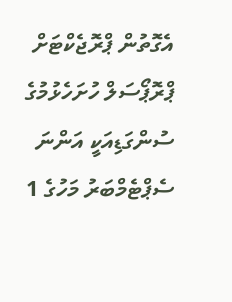އެގޮތުން ޕްރޮޖެކްޓަށް ޕްރޮޕޯސަލް ހުށަހެޅުމުގެ ސުންގަޑިއަކީ އަންނަ ސެޕްޓެމްބަރު މަހުގެ 1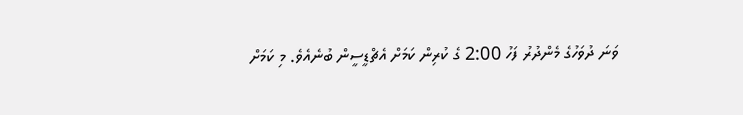ވަނަ ދުވަހުގެ މެންދުރު ފަހު 2:00 ގެ ކުރިން ކަމަށް އެޗްޑީސީން ބުނެއެވެ. މި ކަމަށް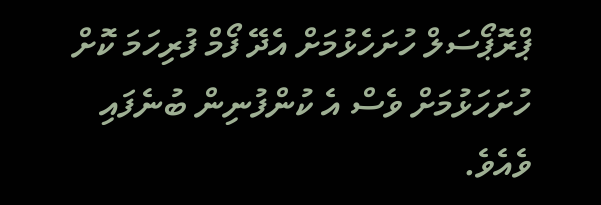ޕްރޮޕޯސަލް ހުށަހެޅުމަށް އެދޭ ފޯމް ފުރިހަމަ ކޮށް ހުށަހަޅުމަށް ވެސް އެ ކުންފުނިން ބުނެފައި ވެއެވެ.